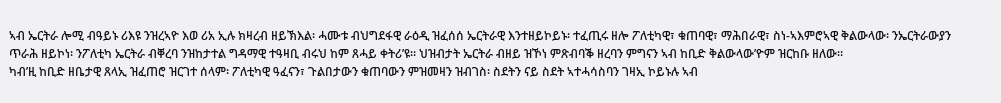ኣብ ኤርትራ ሎሚ ብዓይኑ ሪእዩ ንዝረኣዮ እወ ሪአ ኢሉ ክዛረብ ዘይኽእል፡ ሓሙቱ ብህግደፋዊ ራዕዲ ዝፈሰሰ ኤርትራዊ እንተዘይኮይኑ፡ ተፈጢሩ ዘሎ ፖለቲካዊ፣ ቁጠባዊ፣ ማሕበራዊ፣ ስነ-ኣእምሮኣዊ ቅልውላው፡ ንኤርትራውያን ጥራሕ ዘይኮነ፡ ንፖለቲካ ኤርትራ ብቐረባ ንዝከታተል ግዳማዊ ተዓዛቢ ብሩህ ከም ጸሓይ ቀትሪ’ዩ። ህዝብታት ኤርትራ ብዘይ ዝኾነ ምጽብባቕ ዘረባን ምግናን ኣብ ከቢድ ቅልውላው’ዮም ዝርከቡ ዘለው።
ካብ’ዚ ከቢድ ዘቤታዊ ጸላኢ ዝፈጠሮ ዝርገተ ሰላም፡ ፖለቲካዊ ዓፈናን፣ ጉልበታውን ቁጠባውን ምዝመዛን ዝብገስ፡ ስደትን ናይ ስደት ኣተሓሳስባን ገዛኢ ኮይኑሉ ኣብ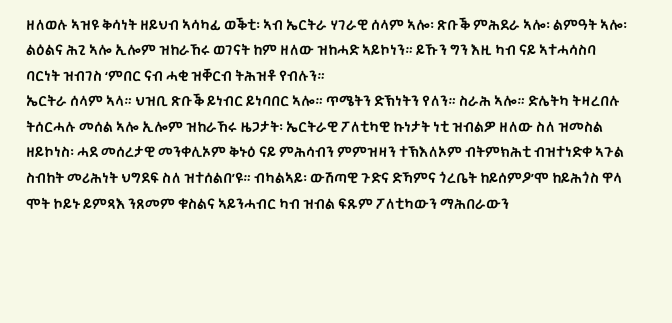ዘለወሉ ኣዝዩ ቅሳነት ዘይህብ ኣሳካፊ ወቕቲ፡ ኣብ ኤርትራ ሃገራዊ ሰላም ኣሎ፡ ጽቡቕ ምሕደራ ኣሎ፡ ልምዓት ኣሎ፡ ልዕልና ሕጊ ኣሎ ኢሎም ዝከራኸሩ ወገናት ከም ዘለው ዝከሓድ ኣይኮነን። ይኹን ግን እዚ ካብ ናይ ኣተሓሳስባ ባርነት ዝብገስ ‘ምበር ናብ ሓቂ ዝቐርብ ትሕዝቶ የብሉን።
ኤርትራ ሰላም ኣላ። ህዝቢ ጽቡቕ ይነብር ይነባበር ኣሎ። ጥሜትን ድኽነትን የለን። ስራሕ ኣሎ። ድሌትካ ትዛረበሉ ትሰርሓሉ መሰል ኣሎ ኢሎም ዝከራኸሩ ዜጋታት፡ ኤርትራዊ ፖለቲካዊ ኩነታት ነቲ ዝብልዎ ዘለው ስለ ዝመስል ዘይኮነስ፡ ሓደ መሰረታዊ መንቀሊኦም ቅኑዕ ናይ ምሕሳብን ምምዝዛን ተኽእለኦም ብትምክሕቲ ብዝተነድቀ ኣጉል ስብከት መሪሕነት ህግደፍ ስለ ዝተሰልበ’ዩ። ብካልኣይ፡ ውሽጣዊ ጉድና ድኻምና ጎረቤት ከይሰምዖ’ሞ ከይሕጎስ ዋላ ሞት ኮይኑ ይምጻእ ንጸመም ቁስልና ኣይንሓብር ካብ ዝብል ፍጹም ፖለቲካውን ማሕበራውን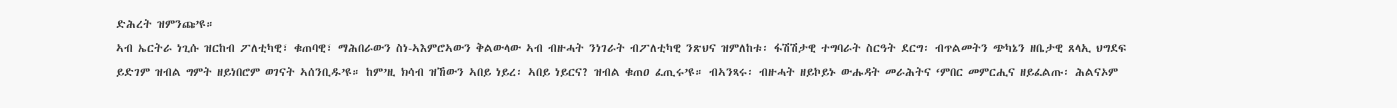ድሕረት ዝምንጩ’ዩ።
ኣብ ኤርትራ ነጊሱ ዝርከብ ፖለቲካዊ፣ ቁጠባዊ፣ ማሕበራውን ስነ-ኣእምሮኣውን ቅልውላው ኣብ ብዙሓት ንነገራት ብፖለቲካዊ ንጽህና ዝምለከቱ፡ ፋሽሽታዊ ተግባራት ስርዓት ደርግ፡ ብጥልመትን ጭካኔን ዘቤታዊ ጸላኢ ህግደፍ ይድገም ዝብል ግምት ዘይነበሮም ወገናት ኣሰንቢዱ’ዩ። ከም’ዚ ክሳብ ዝኸውን ኣበይ ነይረ፡ ኣበይ ነይርና? ዝብል ቁጠዐ ፈጢሩ’ዩ። ብኣንጻሩ፡ ብዙሓት ዘይኮይኑ ውሑዳት መራሕትና ‘ምበር መምርሒና ዘይፈልጡ፡ ሕልናኦም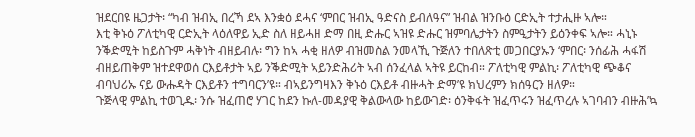ዝደርበዩ ዜጋታት፡ “ካብ ዝብኢ በረኻ ደኣ እንቋዕ ደሓና ‘ምበር ዝብኢ ዓድናስ ይብለዓና” ዝብል ዝንቡዕ ርድኢት ተታሒዙ ኣሎ።
እቲ ቅኑዕ ፖለቲካዊ ርድኢት ላዕለዋይ ኢድ ስለ ዘይሓዘ ድማ በዚ ድሑር ኣዝዩ ድሑር ዝምባሌታትን ስምዒታትን ይዕንቀፍ ኣሎ። ሓኒኑ ንቕድሚት ከይስጉም ሓቅነት ብዘይብሉ፡ ግን ከኣ ሓቂ ዘለዎ ብዝመስል ንመላኺ ጉጅለን ተበለጽቲ መጋበርያኡን ‘ምበር፡ ንሰፊሕ ሓፋሽ ብዘይጠቅም ዝተደዋወሰ ርእይቶታት ኣይ ንቕድሚት ኣይንድሕሪት ኣብ ሰንፈላል ኣትዩ ይርከብ። ፖለቲካዊ ምልኪ፡ ፖለቲካዊ ጭቆና ብባህሪኡ ናይ ውሑዳት ርእይቶን ተግባርን’ዩ። ብኣይንግዛእን ቅኑዕ ርእይቶ ብዙሓት ድማ’ዩ ክህረምን ክሰዓርን ዘለዎ።
ጉጅላዊ ምልኪ ተወጊዱ፡ ንሱ ዝፈጠሮ ሃገር ከደን ኩለ-መዳያዊ ቅልውላው ከይውገድ፡ ዕንቅፋት ዝፈጥሩን ዝፈጥረሉ ኣገባብን ብዙሕ’ኳ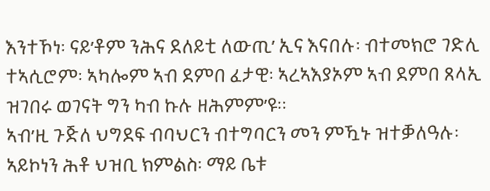እንተኾነ፡ ናይ’ቶም ንሕና ደለይቲ ለውጢ’ ኢና እናበሉ፡ ብተመክሮ ገድሊ ተኣሲሮም፡ ኣካሎም ኣብ ደምበ ፈታዊ፡ ኣረኣእያኦም ኣብ ደምበ ጸላኢ ዝገበሩ ወገናት ግን ካብ ኩሉ ዘሕምም’ዩ።
ኣብ’ዚ ጉጅለ ህግደፍ ብባህርን ብተግባርን መን ምዃኑ ዝተቓለዓሉ፡ ኣይኮነን ሕቶ ህዝቢ ክምልስ፡ ማይ ቤቱ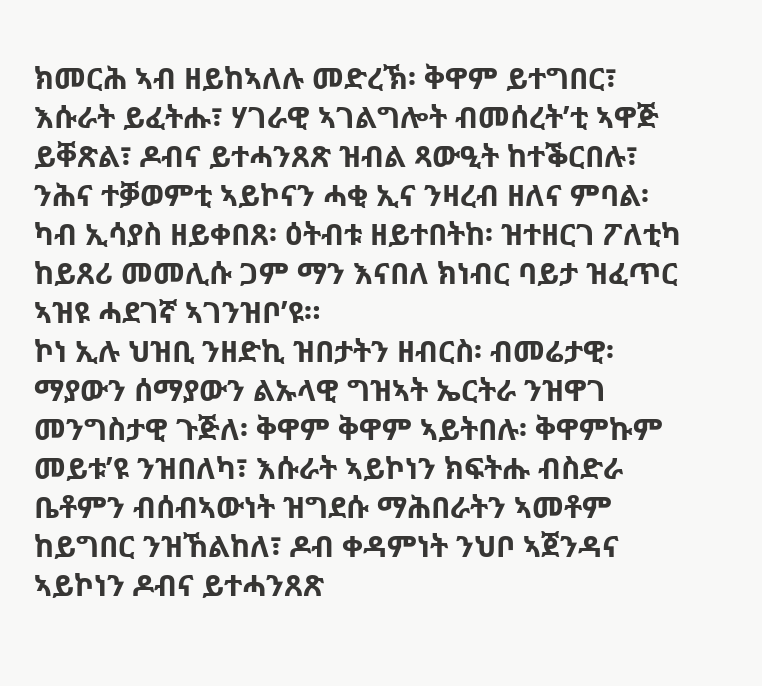ክመርሕ ኣብ ዘይከኣለሉ መድረኽ፡ ቅዋም ይተግበር፣ እሱራት ይፈትሑ፣ ሃገራዊ ኣገልግሎት ብመሰረት’ቲ ኣዋጅ ይቐጽል፣ ዶብና ይተሓንጸጽ ዝብል ጻውዒት ከተቕርበሉ፣ ንሕና ተቓወምቲ ኣይኮናን ሓቂ ኢና ንዛረብ ዘለና ምባል፡ ካብ ኢሳያስ ዘይቀበጸ፡ ዕትብቱ ዘይተበትከ፡ ዝተዘርገ ፖለቲካ ከይጸሪ መመሊሱ ጋም ማን እናበለ ክነብር ባይታ ዝፈጥር ኣዝዩ ሓደገኛ ኣገንዝቦ’ዩ።
ኮነ ኢሉ ህዝቢ ንዘድኪ ዝበታትን ዘብርስ፡ ብመሬታዊ፡ ማያውን ሰማያውን ልኡላዊ ግዝኣት ኤርትራ ንዝዋገ መንግስታዊ ጉጅለ፡ ቅዋም ቅዋም ኣይትበሉ፡ ቅዋምኩም መይቱ’ዩ ንዝበለካ፣ እሱራት ኣይኮነን ክፍትሑ ብስድራ ቤቶምን ብሰብኣውነት ዝግደሱ ማሕበራትን ኣመቶም ከይግበር ንዝኸልከለ፣ ዶብ ቀዳምነት ንህቦ ኣጀንዳና ኣይኮነን ዶብና ይተሓንጸጽ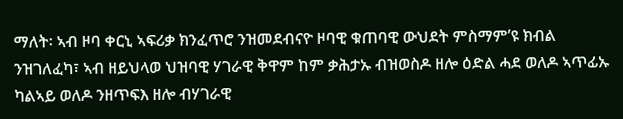ማለት፡ ኣብ ዞባ ቀርኒ ኣፍሪቃ ክንፈጥሮ ንዝመደብናዮ ዞባዊ ቁጠባዊ ውህደት ምስማም’ዩ ክብል ንዝገለፈካ፣ ኣብ ዘይህላወ ህዝባዊ ሃገራዊ ቅዋም ከም ቃሕታኡ ብዝወስዶ ዘሎ ዕድል ሓደ ወለዶ ኣጥፊኡ ካልኣይ ወለዶ ንዘጥፍእ ዘሎ ብሃገራዊ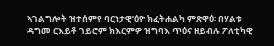ኣገልግሎት ዝተሰምየ ባርነታዊ’ዕዮ ክፈትሐልካ ምጽዋዕ፡ በሃልቱ ዳግመ ርእይቶ ገይሮም ክእርምዎ ዝግባእ ጥዕና ዘይብሉ ፖለቲካዊ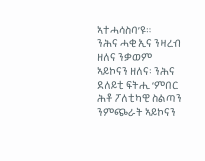ኣተሓሳስባ’ዩ።
ንሕና ሓቂ ኢና ንዛረብ ዘለና ንቃወም ኣይኮናን ዘለና፡ ንሕና ደለይቲ ፍትሒ ‘ምበር ሕቶ ፖለቲካዊ ስልጣን ንምጭራት ኣይኮናን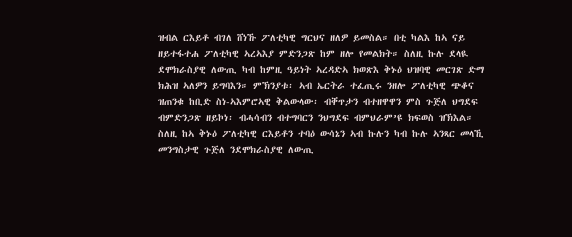ዝብል ርእይቶ ብገለ ሸነኹ ፖለቲካዊ ግርህና ዘለዎ ይመስል። በቲ ካልእ ከኣ ናይ ዘይተፋተሐ ፖለቲካዊ ኣረኣእያ ምድንጋጽ ከም ዘሎ የመልክት። ስለዚ ኩሉ ደላዪ ደሞክራስያዊ ለውጢ ካብ ከምዚ ዓይነት ኣረዳድኣ ክወጽእ ቅኑዕ ህዝባዊ መርገጽ ድማ ክሕዝ ኣለዎን ይግባእን። ምኽንያቱ፡ ኣብ ኤርትራ ተፈጢሩ ንዘሎ ፖለቲካዊ ጭቆና ዝጠንቁ ከቢድ ስነ-ኣእምሮኣዊ ቅልውላው፡ ብቐጥታን ብተዘዋዋን ምስ ጉጅለ ህግደፍ ብምድንጋጽ ዘይኮነ፡ ብሓሳብን ብተግባርን ንህግደፍ ብምህራም’ዩ ክፍወስ ዝኽእል። ስለዚ ከኣ ቅኑዕ ፖለቲካዊ ርእይቶን ተባዕ ውሳኔን ኣብ ኩሉን ካብ ኩሉ ኣንጻር መላኺ መንግስታዊ ጉጅለ ንደሞክራስያዊ ለውጢ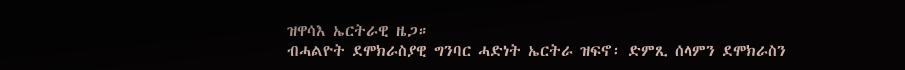ዝዋሳእ ኤርትራዊ ዜጋ።
ብሓልዮት ደሞክራስያዊ ግንባር ሓድነት ኤርትራ ዝፍኖ፡ ድምጺ ሰላምን ደሞክራስን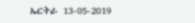ኤርትራ 13-05-2019